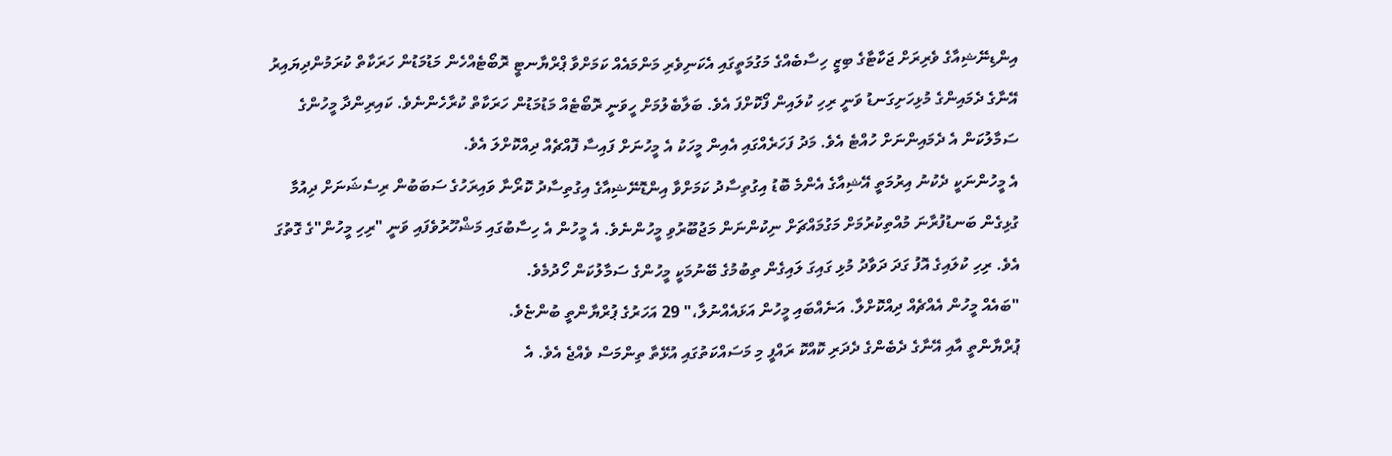އިންޑިނޭޝިއާގެ ވެރިރަށް ޖަކާޓާގެ ބިޒީ ހިސާބެއްގެ މަގުމަތީގައި އެކަނިވެރި މަންމައެއް ކަމަށްވާ ޕްރްޔާނޓީ ރޮބޯޓެއްހެން މަޑުމަޑުން ހަރަކާތް ކުރަމުންދިޔައިރު އޭނާގެ ދެމައިންގެ މުޅިހަށިގަނޑު ވަނީ ރިހި ކުލައިން ފޯކޮށްފަ އެވެ. ބަލާބެލުމަށް ހީވަނީ ރޮބޯޓެއް މަޑުމަޑުން ހަރަކާތް ކުރާހެންނެވެ. ކައިރިންދާ މީހުންގެ ސަމާލުކަން އެ ދެމައިންނަށް ހުއްޓެ އެވެ. މަދު ފަހަރެއްގައި އެއިން މީހަކު އެ މީހުނަށް ފައިސާ ފޮއްޗެއް ދިއްކޮށްލަ އެވެ.
އެ މީހުންނަކީ ދެކުނު އިރުމަތީ އޭޝިއާގެ އެންމެ ބޮޑު އިގުތިސާދު ކަމަށްވާ އިންޑޮނޭޝިއާގެ އިގުތިސާދު ކޮރޯނާ ވައިރަހުގެ ސަބަބުން ރިސެޝަނަށް ދިއުމާ ގުޅިގެން ބަނޑުފުރާނަ މުއްތިކުރުމަށް މަގުމައްޗަށް ނިކުންނަން މަޖުބޫރުވި މީހުންނެވެ. އެ މީހުން އެ ހިސާބުގައި މަޝްހޫރުވެފައި ވަނީ "ރިހި މީހުން"ގެ ގޮތުގަ އެވެ. ރިހި ކުލައިގެ އޮފު ގަދަ ދަވާދު މުޅި ގައިގަ ލައިގެން ތިބުމުގެ ބޭނުމަކީ މީހުންގެ ސަމާލުކަން ހޯދުމެވެ.
"ބައެއް މީހުން އެއްޗެއް ދިއްކޮށްލާ. އަނެއްބައި މީހުން އަޅައެއްނުލާ،" 29 އަހަރުގެ ޕުރްޔާންތީ ބުންޏެވެ.
ޕުރްޔާންތީ އާއި އޭނާގެ ދެބެންގެ ދެދަރި ކޮއްކޮ ރައްފީ މި މަސައްކަތުގައި އުޅޭތާ ތިންމަސް ވެއްޖެ އެވެ. އެ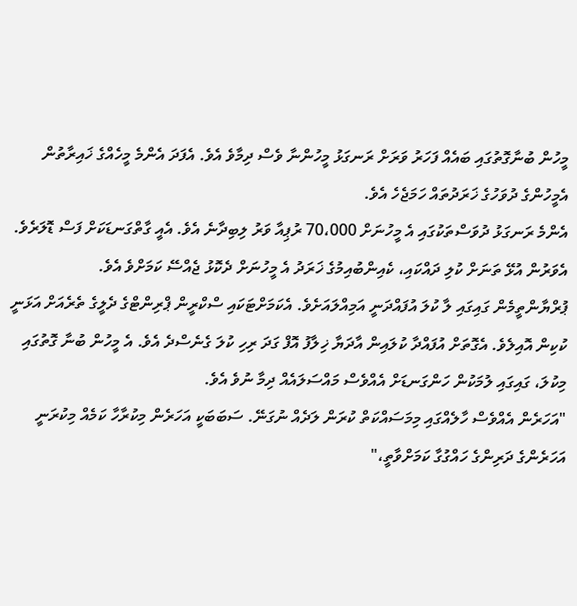މީހުން ބުނާގޮތުގައި ބައެއް ފަހަރު ވަރަށް ރަނގަޅު މީހުންނާ ވެސް ދިމާވެ އެވެ. އެފަދަ އެންމެ މީހެއްގެ ޚައިރާތުން އެމީހުންގެ ދުވަހުގެ ޚަރަދުތައް ހަމަޖެހެ އެވެ.
އެންމެ ރަނގަޅު ދުވަސްތަކުގައި އެ މީހުނަށް 70،000 ރުޕިއާ ވަރު ލިބިދާނެ އެވެ. އެއީ ގާތްގަނޑަކަށް ފަސް ޑޮލަރެވެ. އެވަރުން އުޅޭ ތަނަށް ކުލި ދައްކައި، ކެއިންބުއިމުގެ ޚަރަދު އެ މީހުނަށް ދެކޮޅު ޖެއްސޭ ކަމަށްވެ އެވެ.
ޕުރްޔާންތީމެން ގައިގައި ލާ ކުލަ އުފައްދަނީ އަމިއްލައަށެވެ. އެކަމަށްޓަކައި ސްކްރީން ޕްރިންޓްގެ ދެލީގެ ތެރެއަށް އަޅަނީ ކުކިން އޮއިލެވެ. އެގޮތަށް އުފައްދާ ކުލައިން އާދަޔާ ޚިލާފު އޮފް ގަދަ ރިހި ކުލަ ގެނެސްދެ އެވެ. އެ މީހުން ބުނާ ގޮތުގައި މިކުލަ، ގައިގައި ލުމަކުން ހަންގަނޑަށް އެއްވެސް މައްސަލައެއް ދިމާ ނުވެ އެވެ.
"އަހަރެން އެއްވެސް ހާލެއްގައި މިމަސައްކަތް ކުރަން ލަދެއް ނުގަނޭ. ސަބަބަކީ އަހަރެން މިކުރާހާ ކަމެއް މިކުރަނީ އަހަރެންގެ ދަރިންގެ ހައްގުގާ ކަމަށްވާތީ،"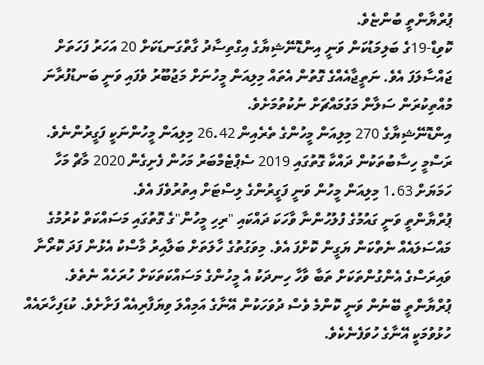ޕުރްޔާންތީ ބުންޏެވެ.
ކޮވިޑް-19ގެ ބަލިމަޑުކަން ވަނީ އިންޑޮނޭޝިޔާގެ އިގްތިސާދު ގާތްގަނޑަކަށް 20 އަހަރު ފަހަތަށް ޖައްސާލަފަ އެވެ. ނަތީޖާއެއްގެ ގޮތުން އެތައް މިލިއަން މީހުނަށް މަޖުބޫރު ވެފައި ވަނީ ބަނޑުފުރާނަ މުއްތިކުރަން ސަލާން މަގުމައްޗަށް ނުކުތުމަށެވެ.
އިންޑޮނޭޝިޔާގެ 270 މިލިއަން މީހުންގެ ތެރެއިން 26.42 މިލިއަން މީހުންނަކީ ފަގީރުންނެވެ. ރަސްމީ ހިސާބުތަކުން ދައްކާ ގޮތުގައި 2019 ސެޕްޓެމްބަރު މަހުން ފެށިގެން 2020 މާޗް މަހާ ހަމަޔަށް 1.63 މިލިއަން މީހުން ވަނީ ފަގީރުންގެ ލިސްޓަށް އިތުރުވެފަ އެވެ.
ޕުރްޔާންތީ ވަނީ ގައުމުގެ ފުލުހުންނާ ވާހަކަ ދައްކައި "ރިހި މީހުން"ގެ ގޮތުގައި މަސައްކަތް ކުރުމުގެ މައްސަލައެއް ނެތްކަން ޔަގީން ކޮށްފަ އެވެ. މިވަގުތުގެ ހާލަތަށް ބަލާއިރު މާސްކު އެޅުން ފަދަ ކޮރޯނާ ވައިރަސްގެ އެންގުންތަކަށް ތަބާ ވާހާ ހިނދަކު އެ މީހުންގެ މަސައްކަތަކަށް ހުރަހެއް ނެތެވެ.
ޕުރްޔާންތީ ބޭނުން ވަނީ ކޮންމެ ވެސް ދުވަހަކުން އޭނާގެ އަމިއްލަ ވިޔަފާރިއެއް ފަށާށެވެ. ކުޑަފިހާރައެއް ހުޅުވުމަކީ އޭނާގެ ހުވަފެނެކެވެ.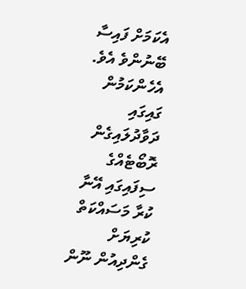އެކަމަށް ފައިސާ ބޭނުންވެ އެވެ. އެހެންކަމުން ގައިގައި ދަވާދުލައިގެން ރޮބޯޓެއްގެ ސިފައިގައި އޭނާ ކުރާ މަސައްކަތް ކުރިޔަށް ގެންދިއުން ނޫން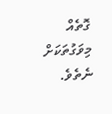ގޮތެއް މިވަގުތަކަށް ނެތެވެ.